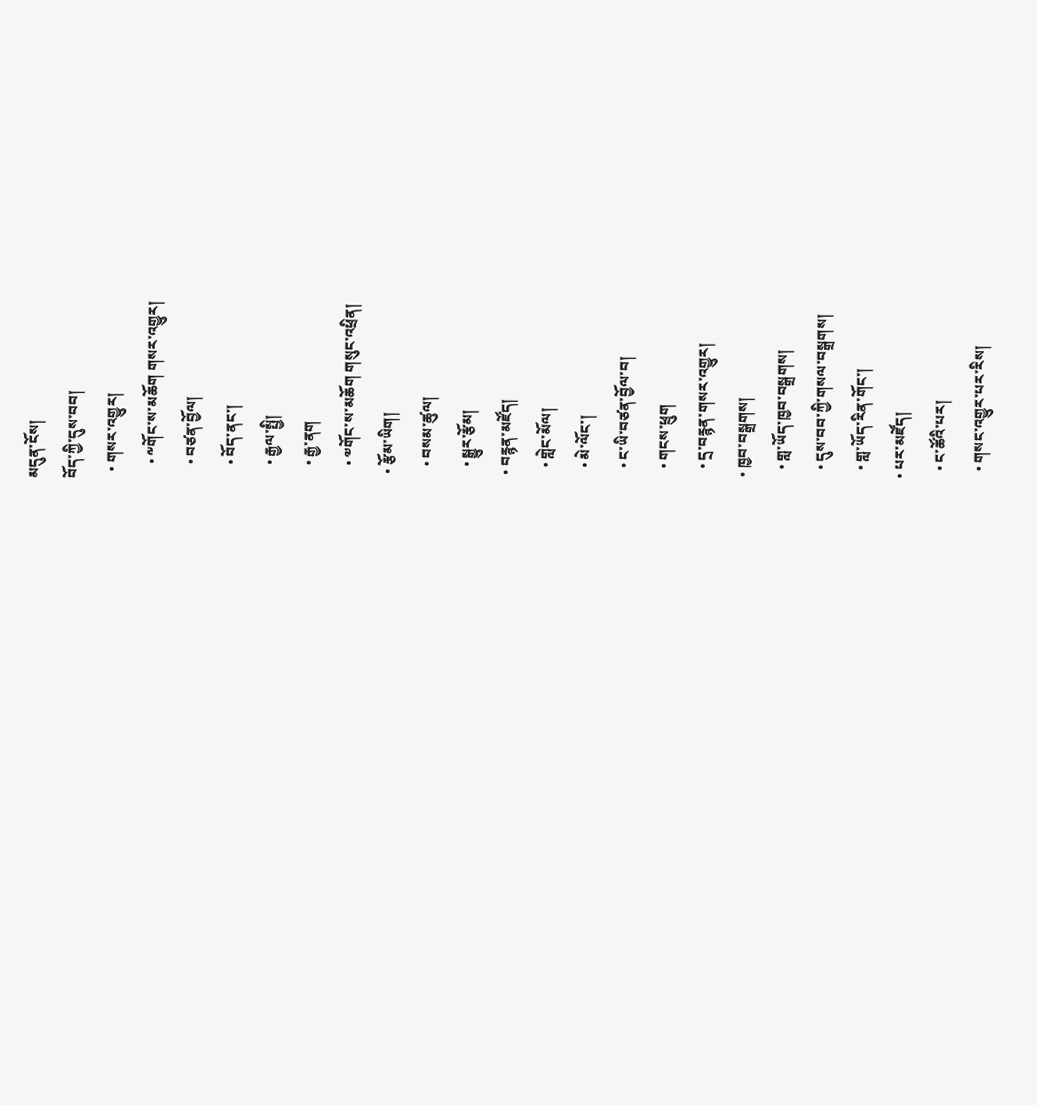མདུན་ངོས།
བོད་ཀྱི་དུས་བབ།
  • གསར་འགྱུར།
    • ༸གོང་ས་མཆོག གསར་འགྱུར།
    • བཙན་བྱོལ།
    • བོད་ནང་།
    • རྒྱལ་སྤྱི།
    • རྒྱ་ནག
    • ༧གོང་ས་མཆོག གསུང་འཕྲིན།
  • རྩོམ་ཡིག།
    • བསམ་ཚུལ།
    • སྒྱུར་རྩོམ།
  • བརྙན་མཛོད།
    • གླེང་མོལ།
    • མེ་ལོང་།
    • ང་ཡི་བཙན་བྱོལ་བ།
    • གངས་ཕྲུག
    • དྲ་བརྙན་གསར་འགྱུར།
  • ཁྱབ་བསྒྲགས།
    • གླ་ཡོད་ཁྱབ་བསྒྲགས།
    • དུས་བབ་ཀྱི་གསལ་བསྒྲགས།
    • གླ་ཡོད་རིན་གོང་།
  • པར་མཛོད།
    • ང་ཚོའི་པར།
    • གསང་འགྱུར་པར་རིས།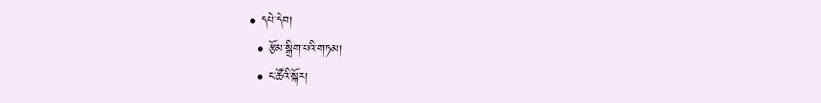• དཔེ་དེབ།
  • རྩོམ་སྒྲིག་པའི་གཏམ།
  • ང་ཚོའི་སྐོར།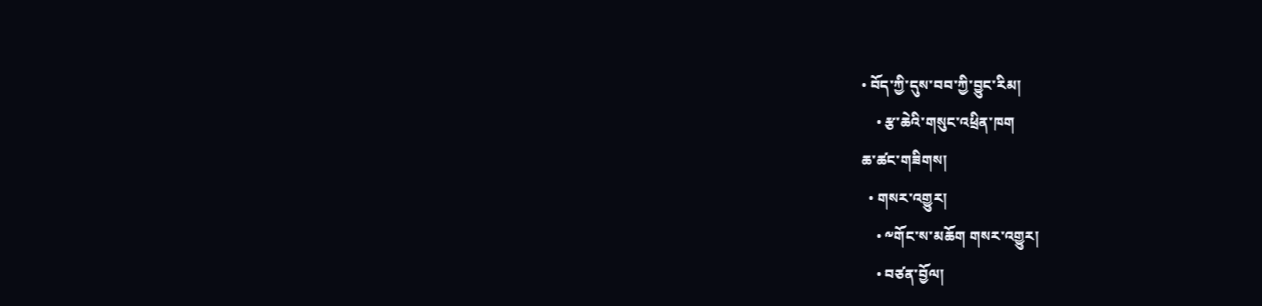• བོད་ཀྱི་དུས་བབ་ཀྱི་བྱུང་རིམ།
    • རྩ་ཆེའི་གསུང་འཕྲིན་ཁག
ཆ་ཚང་གཟིགས།
  • གསར་འགྱུར།
    • ༸གོང་ས་མཆོག གསར་འགྱུར།
    • བཙན་བྱོལ།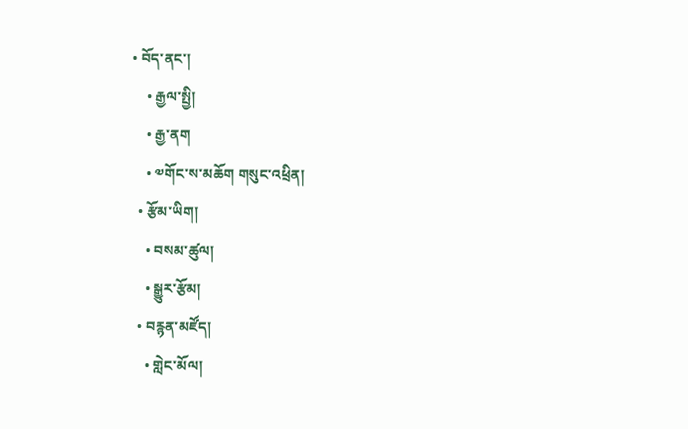• བོད་ནང་།
    • རྒྱལ་སྤྱི།
    • རྒྱ་ནག
    • ༧གོང་ས་མཆོག གསུང་འཕྲིན།
  • རྩོམ་ཡིག།
    • བསམ་ཚུལ།
    • སྒྱུར་རྩོམ།
  • བརྙན་མཛོད།
    • གླེང་མོལ།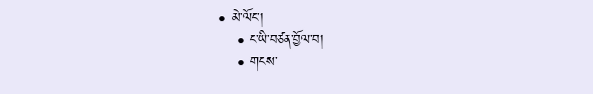• མེ་ལོང་།
    • ང་ཡི་བཙན་བྱོལ་བ།
    • གངས་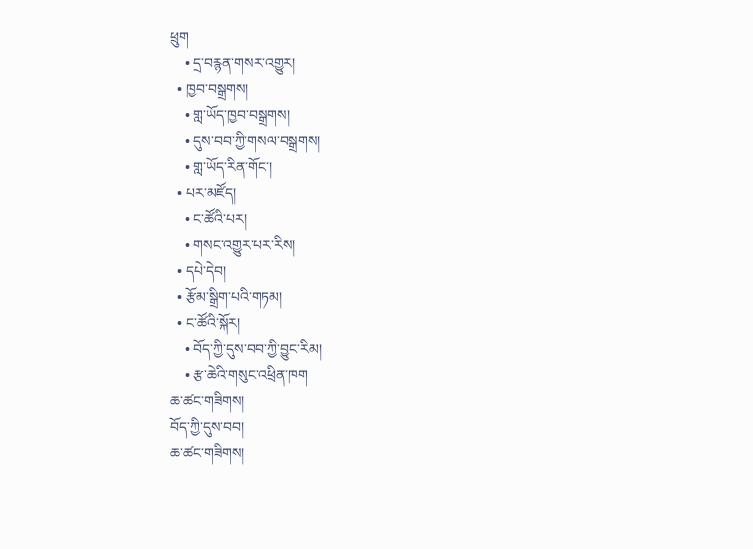ཕྲུག
    • དྲ་བརྙན་གསར་འགྱུར།
  • ཁྱབ་བསྒྲགས།
    • གླ་ཡོད་ཁྱབ་བསྒྲགས།
    • དུས་བབ་ཀྱི་གསལ་བསྒྲགས།
    • གླ་ཡོད་རིན་གོང་།
  • པར་མཛོད།
    • ང་ཚོའི་པར།
    • གསང་འགྱུར་པར་རིས།
  • དཔེ་དེབ།
  • རྩོམ་སྒྲིག་པའི་གཏམ།
  • ང་ཚོའི་སྐོར།
    • བོད་ཀྱི་དུས་བབ་ཀྱི་བྱུང་རིམ།
    • རྩ་ཆེའི་གསུང་འཕྲིན་ཁག
ཆ་ཚང་གཟིགས།
བོད་ཀྱི་དུས་བབ།
ཆ་ཚང་གཟིགས།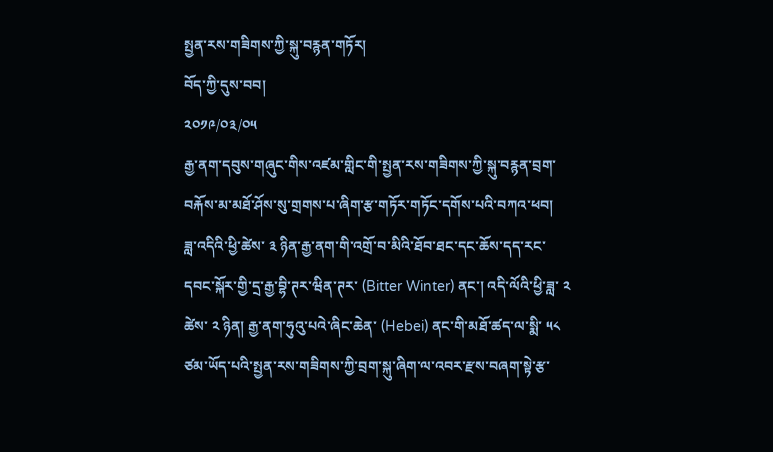སྤྱན་རས་གཟིགས་ཀྱི་སྐུ་བརྙན་གཏོར།
བོད་ཀྱི་དུས་བབ།
༢༠༡༩/༠༣/༠༥
རྒྱ་ནག་དབུས་གཞུང་གིས་འཛམ་གླིང་གི་སྤྱན་རས་གཟིགས་ཀྱི་སྐུ་བརྙན་བྲག་བརྐོས་མ་མཐོ་ཤོས་སུ་གྲགས་པ་ཞིག་རྩ་གཏོར་གཏོང་དགོས་པའི་བཀའ་ཕབ།
ཟླ་འདིའི་ཕྱི་ཚེས་ ༣ ཉིན་རྒྱ་ནག་གི་འགྲོ་བ་མིའི་ཐོབ་ཐང་དང་ཆོས་དད་རང་དབང་སྐོར་གྱི་དྲ་རྒྱ་བྷི་ཊར་ཝིན་ཊར་ (Bitter Winter) ནང་། འདི་ལོའི་ཕྱི་ཟླ་ ༢ ཚེས་ ༢ ཉིན། རྒྱ་ནག་ཧུའུ་པའེ་ཞིང་ཆེན་ (Hebei) ནང་གི་མཐོ་ཚད་ལ་སྨི་ ༥༨ ཙམ་ཡོད་པའི་སྤྱན་རས་གཟིགས་ཀྱི་བྲག་སྐུ་ཞིག་ལ་འབར་རྫས་བཞག་སྟེ་རྩ་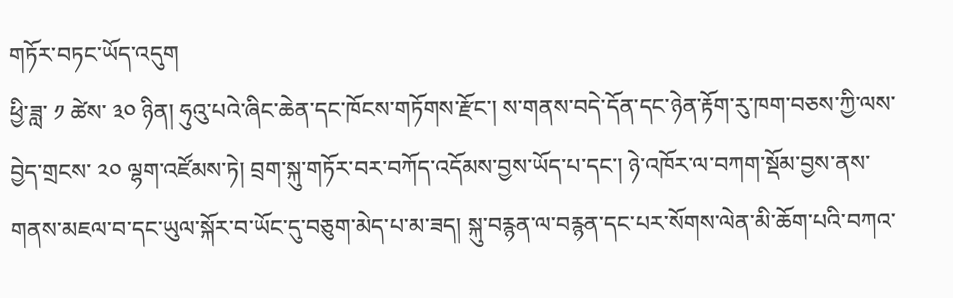གཏོར་བཏང་ཡོད་འདུག
ཕྱི་ཟླ་ ༡ ཚེས་ ༣༠ ཉིན། ཧུའུ་པའེ་ཞིང་ཆེན་དང་ཁོངས་གཏོགས་རྫོང་། ས་གནས་བདེ་དོན་དང་ཉེན་རྟོག་རུ་ཁག་བཅས་ཀྱི་ལས་བྱེད་གྲངས་ ༢༠ ལྷག་འཛོམས་ཏེ། བྲག་སྐུ་གཏོར་བར་བཀོད་འདོམས་བྱས་ཡོད་པ་དང་། ཉེ་འཁོར་ལ་བཀག་སྡོམ་བྱས་ནས་གནས་མཇལ་བ་དང་ཡུལ་སྐོར་བ་ཡོང་དུ་བཅུག་མེད་པ་མ་ཟད། སྐུ་བརྙན་ལ་བརྙན་དང་པར་སོགས་ལེན་མི་ཆོག་པའི་བཀའ་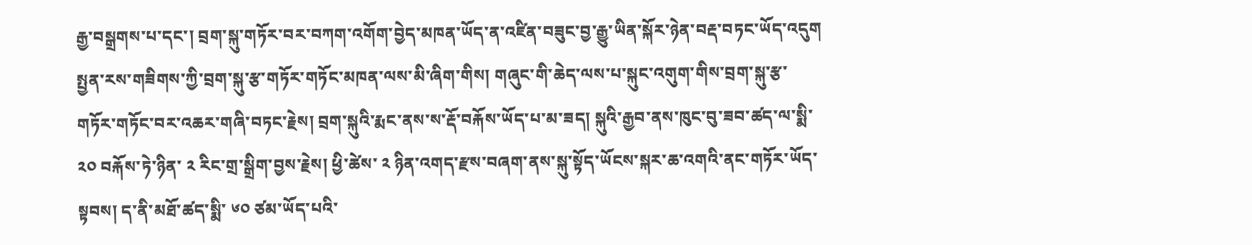རྒྱ་བསྒྲགས་པ་དང་། བྲག་སྐུ་གཏོར་བར་བཀག་འགོག་བྱེད་མཁན་ཡོད་ན་འཛིན་བཟུང་བྱ་རྒྱུ་ཡིན་སྐོར་ཉེན་བརྡ་བཏང་ཡོད་འདུག
སྤྱན་རས་གཟིགས་ཀྱི་བྲག་སྐུ་རྩ་གཏོར་གཏོང་མཁན་ལས་མི་ཞིག་གིས། གཞུང་གི་ཆེད་ལས་པ་སྐུང་འགུག་གིས་བྲག་སྐུ་རྩ་གཏོར་གཏོང་བར་འཆར་གཞི་བཏང་རྗེས། བྲག་སྐུའི་རྨང་ནས་ས་རྡོ་བརྐོས་ཡོད་པ་མ་ཟད། སྐུའི་རྒྱབ་ནས་ཁུང་བུ་ཟབ་ཚད་ལ་སྨི་ ༢༠ བརྐོས་ཏེ་ཉིན་ ༢ རིང་གྲ་སྒྲིག་བྱས་རྗེས། ཕྱི་ཚེས་ ༢ ཉིན་འགད་རྫས་བཞག་ནས་སྐུ་སྟོད་ཡོངས་སྐར་ཆ་འགའི་ནང་གཏོར་ཡོད་སྟབས། ད་ནི་མཐོ་ཚད་སྨི་ ༦༠ ཙམ་ཡོད་པའི་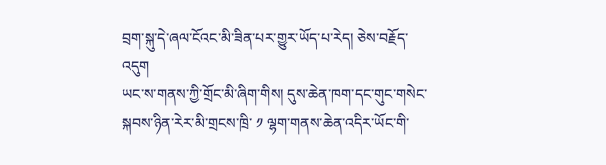བྲག་སྐུ་དེ་ཞལ་ངོའང་མི་ཟིན་པར་གྱུར་ཡོད་པ་རེད། ཅེས་བརྗོད་འདུག
ཡང་ས་གནས་ཀྱི་གྲོང་མི་ཞིག་གིས། དུས་ཆེན་ཁག་དང་གུང་གསེང་སྐབས་ཉིན་རེར་མི་གྲངས་ཁྲི་ ༡ ལྷག་གནས་ཆེན་འདིར་ཡོང་གི་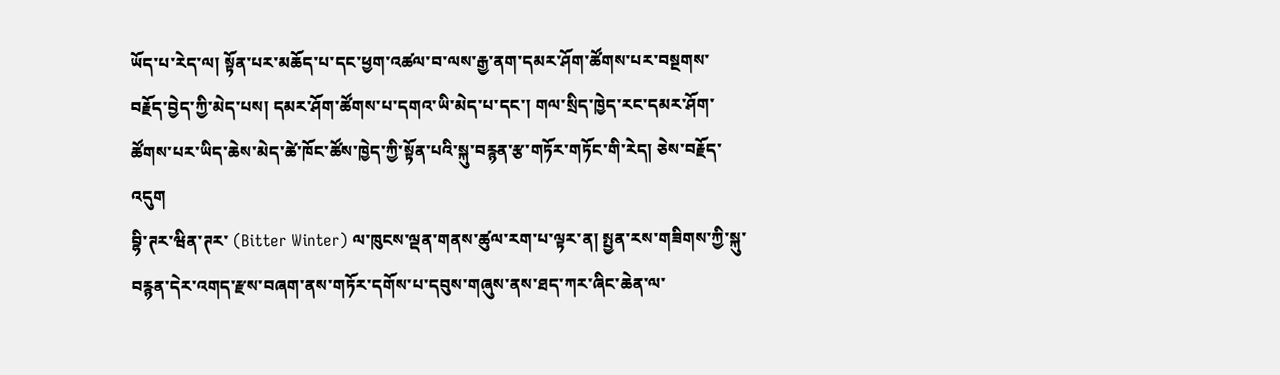ཡོད་པ་རེད་ལ། སྟོན་པར་མཆོད་པ་དང་ཕྱག་འཚལ་བ་ལས་རྒྱ་ནག་དམར་ཤོག་ཚོགས་པར་བསྔགས་བརྗོད་བྱེད་ཀྱི་མེད་པས། དམར་ཤོག་ཚོགས་པ་དགའ་ཡི་མེད་པ་དང་། གལ་སྲིད་ཁྱེད་རང་དམར་ཤོག་ཚོགས་པར་ཡིད་ཆེས་མེད་ཚེ་ཁོང་ཚོས་ཁྱེད་ཀྱི་སྟོན་པའི་སྐུ་བརྙན་རྩ་གཏོར་གཏོང་གི་རེད། ཅེས་བརྗོད་འདུག
བྷི་ཊར་ཝིན་ཊར་ (Bitter Winter) ལ་ཁུངས་ལྡན་གནས་ཚུལ་རག་པ་ལྟར་ན། སྤྱན་རས་གཟིགས་ཀྱི་སྐུ་བརྙན་དེར་འགད་རྫས་བཞག་ནས་གཏོར་དགོས་པ་དབུས་གཞུས་ནས་ཐད་ཀར་ཞིང་ཆེན་ལ་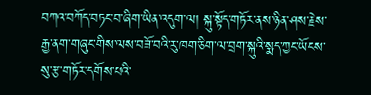བཀའ་བཀོད་བཏང་བ་ཞིག་ཡིན་འདུག་ལ། སྐུ་སྟོད་གཏོར་ནས་ཉིན་ཤས་རྗེས་རྒྱ་ནག་གཞུང་གིས་ལས་བཟོ་བའི་རུ་ཁག་ཅིག་ལ་བྲག་སྐུའི་སྨད་ཀྱང་ཡོངས་སུ་རྩ་གཏོར་དགོས་པའི་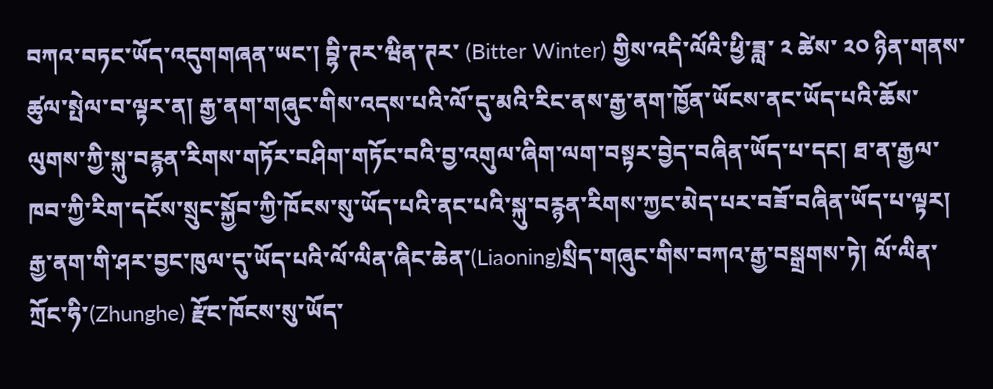བཀའ་བཏང་ཡོད་འདུགགཞན་ཡང་། བྷི་ཊར་ཝིན་ཊར་ (Bitter Winter) གྱིས་འདི་ལོའི་ཕྱི་ཟླ་ ༢ ཚེས་ ༢༠ ཉིན་གནས་ཚུལ་སྤེལ་བ་ལྟར་ན། རྒྱ་ནག་གཞུང་གིས་འདས་པའི་ལོ་དུ་མའི་རིང་ནས་རྒྱ་ནག་ཁྱོན་ཡོངས་ནང་ཡོད་པའི་ཆོས་ལུགས་ཀྱི་སྐུ་བརྙན་རིགས་གཏོར་བཤིག་གཏོང་བའི་བྱ་འགུལ་ཞིག་ལག་བསྟར་བྱེད་བཞིན་ཡོད་པ་དང། ཐ་ན་རྒྱལ་ཁབ་ཀྱི་རིག་དངོས་སྲུང་སྐྱོབ་ཀྱི་ཁོངས་སུ་ཡོད་པའི་ནང་པའི་སྐུ་བརྙན་རིགས་ཀྱང་མེད་པར་བཟོ་བཞིན་ཡོད་པ་ལྟར། རྒྱ་ནག་གི་ཤར་བྱང་ཁུལ་དུ་ཡོད་པའི་ལོ་ལིན་ཞིང་ཆེན་(Liaoning)སྲིད་གཞུང་གིས་བཀའ་རྒྱ་བསྒྲགས་ཏེ། ལོ་ལིན་ཀྲོང་ཧི་(Zhunghe) རྫོང་ཁོངས་སུ་ཡོད་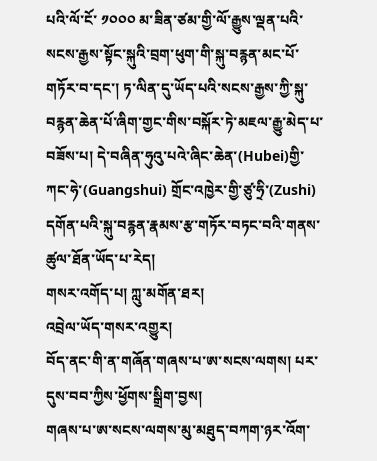པའི་ལོ་ངོ་ ༡༠༠༠ མ་ཟིན་ཙམ་གྱི་ལོ་རྒྱུས་ལྡན་པའི་སངས་རྒྱས་སྟོང་སྐུའི་བྲག་ཕུག་གི་སྐུ་བརྙན་མང་པོ་གཏོར་བ་དང་། ཏ་ལིན་དུ་ཡོད་པའི་སངས་རྒྱས་ཀྱི་སྐུ་བརྙན་ཆེན་པོ་ཞིག་གྱང་གིས་བསྐོར་ཏེ་མཇལ་རྒྱུ་མེད་པ་བཟོས་པ། དེ་བཞིན་ཧུའུ་པའེ་ཞིང་ཆེན་(Hubei)གྱི་ཀང་ཧེ་(Guangshui) གྲོང་འཁྱེར་གྱི་ཙུ་ཧྲི་(Zushi) དགོན་པའི་སྐུ་བརྙན་རྣམས་རྩ་གཏོར་བཏང་བའི་གནས་ཚུལ་ཐོན་ཡོད་པ་རེད།
གསར་འགོད་པ། ཀླུ་མགོན་ཐར།
འབྲེལ་ཡོད་གསར་འགྱུར།
བོད་ནང་གི་ན་གཞོན་གཞས་པ་ཨ་སངས་ལགས། པར་དུས་བབ་ཀྱིས་ཕྱོགས་སྒྲིག་བྱས།
གཞས་པ་ཨ་སངས་ལགས་མུ་མཐུད་བཀག་ཉར་འོག་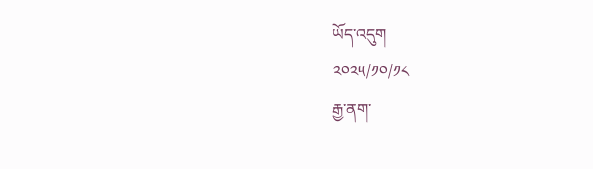ཡོད་འདུག
༢༠༢༥/༡༠/༡༨
རྒྱ་ནག་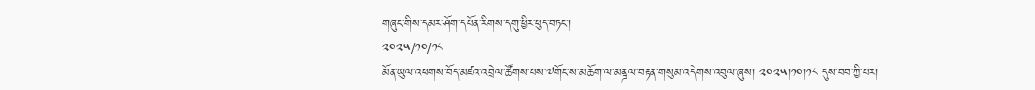གཞུང་གིས་དམར་ཤོག་དཔོན་རིགས་དགུ་ཕྱིར་ཕུད་བཏང་།
༢༠༢༥/༡༠/༡༨
མོན་ཡུལ་འཕགས་བོད་མཛའ་འབྲེལ་ཚོགས་པས་༧གོང་ས་མཆོག་ལ་མནྜལ་བརྟན་གསུམ་འདེགས་འབུལ་ཞུས། ༢༠༢༥།༡༠།༡༨ དུས་བབ་ཀྱི་པར།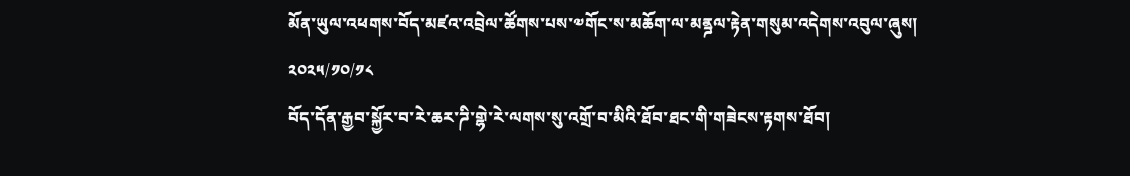མོན་ཡུལ་འཕགས་བོད་མཛའ་འབྲེལ་ཚོགས་པས་༧གོང་ས་མཆོག་ལ་མནྜལ་རྟེན་གསུམ་འདེགས་འབུལ་ཞུས།
༢༠༢༥/༡༠/༡༨
བོད་དོན་རྒྱབ་སྐྱོར་བ་རེ་ཆར་ཌི་གྷེ་རེ་ལགས་སུ་འགྲོ་བ་མིའི་ཐོབ་ཐང་གི་གཟེངས་རྟགས་ཐོབ།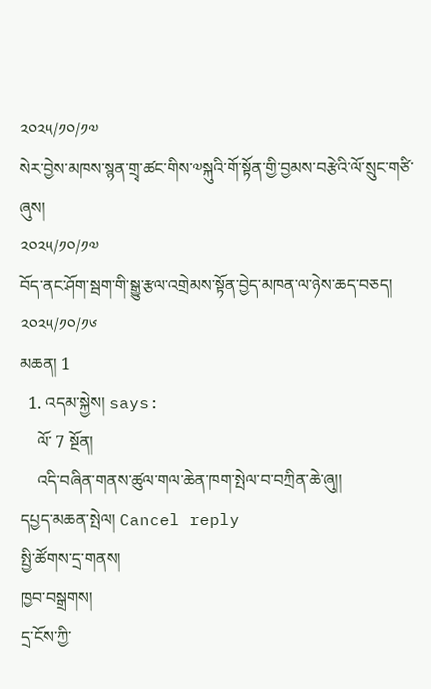༢༠༢༥/༡༠/༡༧
སེར་བྱེས་མཁས་སྙན་གྲྭ་ཚང་གིས་༧སྐུའི་གོ་སྟོན་གྱི་བྱམས་བརྩེའི་ལོ་སྲུང་གཙི་ཞུས།
༢༠༢༥/༡༠/༡༧
བོད་ནང་ཤོག་སྦག་གི་སྒྱུ་རྩལ་འགྲེམས་སྟོན་བྱེད་མཁན་ལ་ཉེས་ཆད་བཅད།
༢༠༢༥/༡༠/༡༦
མཆན། 1
  1. འདམ་སྐྱེས། says:
    ལོ་ 7 སྔོན།
    འདི་བཞིན་གནས་ཚུལ་གལ་ཆེན་ཁག་སྤེལ་བ་བཀྲིན་ཆེ་ཞུ།།
དཔྱད་མཆན་སྤེལ། Cancel reply
སྤྱི་ཚོགས་དྲ་གནས།
ཁྱབ་བསྒྲགས།
དྲ་ངོས་ཀྱི་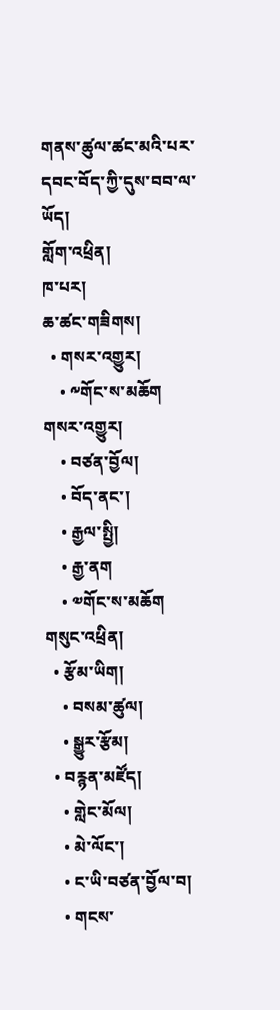གནས་ཚུལ་ཚང་མའི་པར་དབང་བོད་ཀྱི་དུས་བབ་ལ་ཡོད།
གློག་འཕྲིན།
ཁ་པར།
ཆ་ཚང་གཟིགས།
  • གསར་འགྱུར།
    • ༸གོང་ས་མཆོག གསར་འགྱུར།
    • བཙན་བྱོལ།
    • བོད་ནང་།
    • རྒྱལ་སྤྱི།
    • རྒྱ་ནག
    • ༧གོང་ས་མཆོག གསུང་འཕྲིན།
  • རྩོམ་ཡིག།
    • བསམ་ཚུལ།
    • སྒྱུར་རྩོམ།
  • བརྙན་མཛོད།
    • གླེང་མོལ།
    • མེ་ལོང་།
    • ང་ཡི་བཙན་བྱོལ་བ།
    • གངས་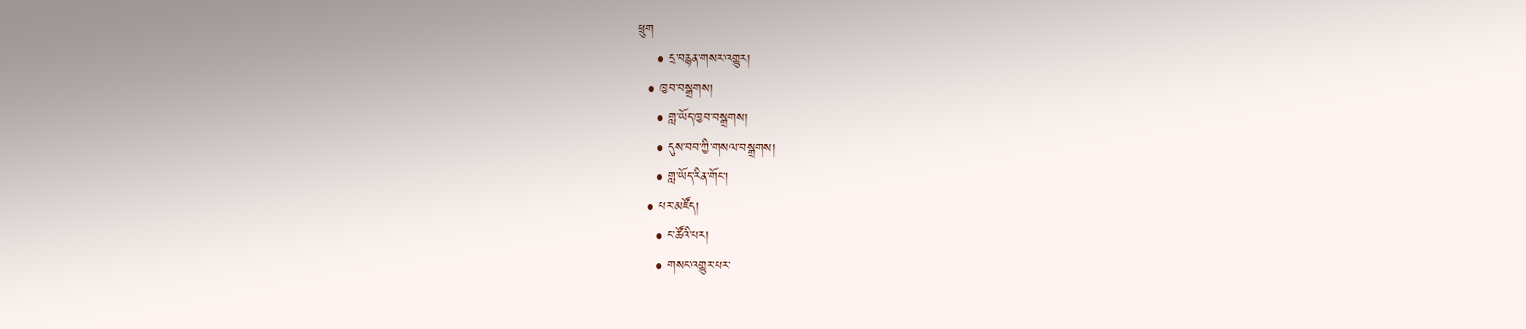ཕྲུག
    • དྲ་བརྙན་གསར་འགྱུར།
  • ཁྱབ་བསྒྲགས།
    • གླ་ཡོད་ཁྱབ་བསྒྲགས།
    • དུས་བབ་ཀྱི་གསལ་བསྒྲགས།
    • གླ་ཡོད་རིན་གོང་།
  • པར་མཛོད།
    • ང་ཚོའི་པར།
    • གསང་འགྱུར་པར་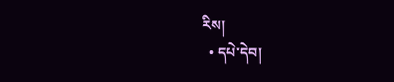རིས།
  • དཔེ་དེབ།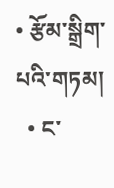• རྩོམ་སྒྲིག་པའི་གཏམ།
  • ང་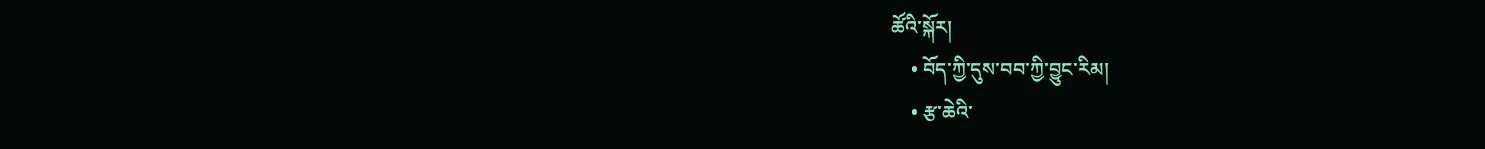ཚོའི་སྐོར།
    • བོད་ཀྱི་དུས་བབ་ཀྱི་བྱུང་རིམ།
    • རྩ་ཆེའི་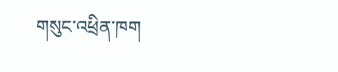གསུང་འཕྲིན་ཁག